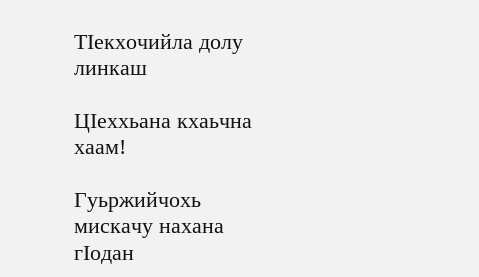ТIекхочийла долу линкаш

ЦIеххьана кхаьчна хаам!

Гуьржийчохь мискачу нахана гIодан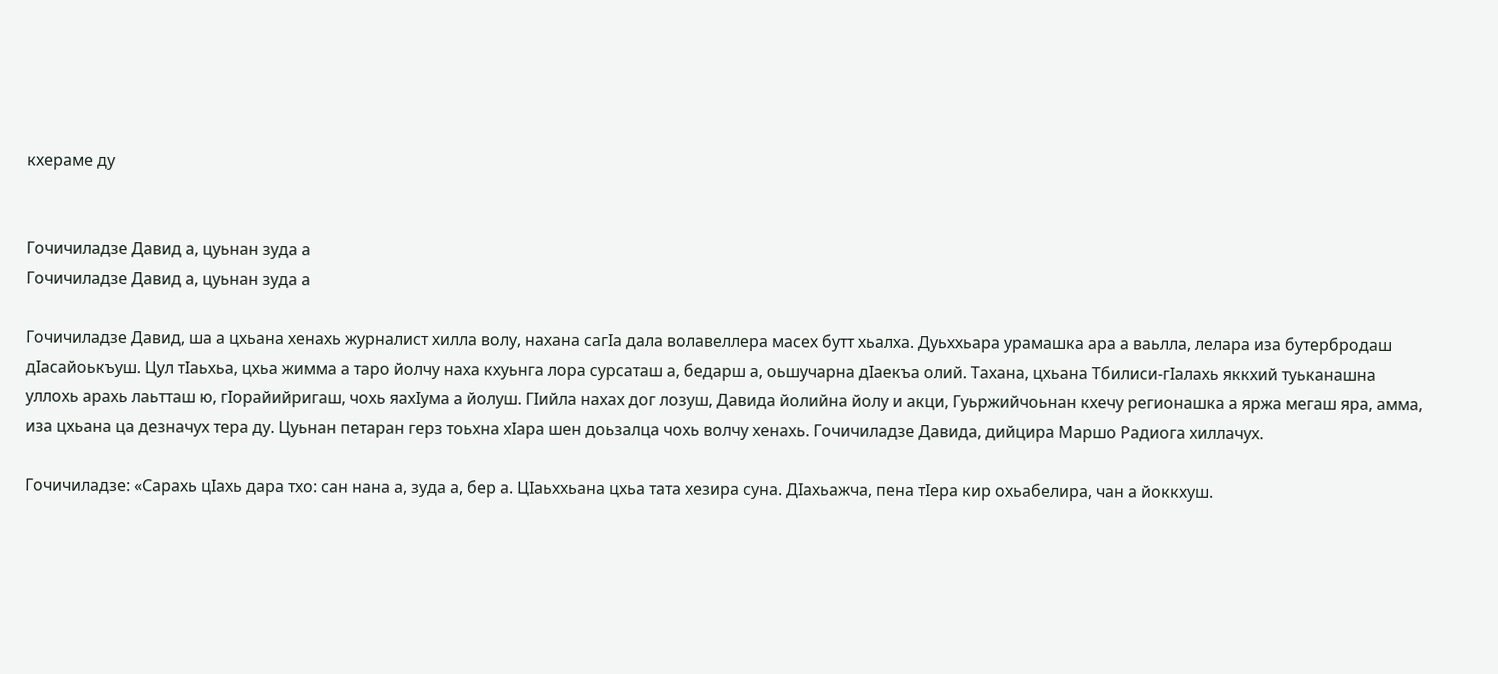кхераме ду


Гочичиладзе Давид а, цуьнан зуда а
Гочичиладзе Давид а, цуьнан зуда а

Гочичиладзе Давид, ша а цхьана хенахь журналист хилла волу, нахана сагIа дала волавеллера масех бутт хьалха. Дуьххьара урамашка ара а ваьлла, лелара иза бутербродаш дIасайоькъуш. Цул тIаьхьа, цхьа жимма а таро йолчу наха кхуьнга лора сурсаташ а, бедарш а, оьшучарна дIаекъа олий. Тахана, цхьана Тбилиси-гIалахь яккхий туьканашна уллохь арахь лаьтташ ю, гIорайийригаш, чохь яахIума а йолуш. ГIийла нахах дог лозуш, Давида йолийна йолу и акци, Гуьржийчоьнан кхечу регионашка а яржа мегаш яра, амма, иза цхьана ца дезначух тера ду. Цуьнан петаран герз тоьхна хIара шен доьзалца чохь волчу хенахь. Гочичиладзе Давида, дийцира Маршо Радиога хиллачух.

Гочичиладзе: «Сарахь цIахь дара тхо: сан нана а, зуда а, бер а. ЦIаьххьана цхьа тата хезира суна. ДIахьажча, пена тIера кир охьабелира, чан а йоккхуш.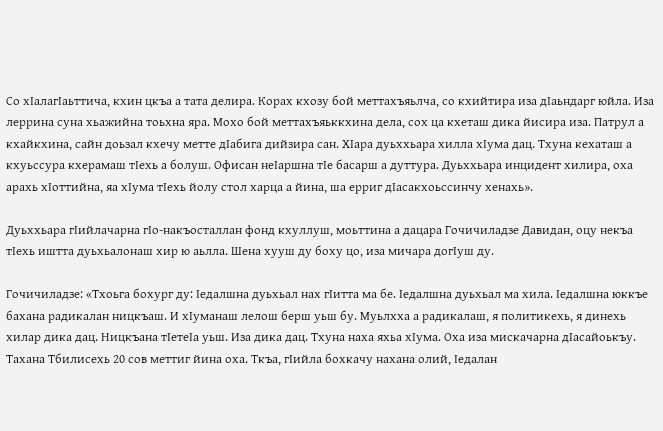Со хIалагIаьттича, кхин цкъа а тата делира. Корах кхозу бой меттахъяьлча, со кхийтира иза дIаьндарг юйла. Иза леррина суна хьажийна тоьхна яра. Мохо бой меттахъяьккхина дела, сох ца кхеташ дика йисира иза. Патрул а кхайкхина, сайн доьзал кхечу метте дIабига дийзира сан. ХIара дуьххьара хилла хIума дац. Тхуна кехаташ а кхуьссура кхерамаш тIехь а болуш. Офисан неIаршна тIе басарш а дуттура. Дуьххьара инцидент хилира, оха арахь хIоттийна, яа хIума тIехь йолу стол харца а йина, ша ерриг дIасакхоьссинчу хенахь».

Дуьххьара гIийлачарна гIо-накъосталлан фонд кхуллуш, моьттина а дацара Гочичиладзе Давидан, оцу некъа тIехь иштта дуьхьалонаш хир ю аьлла. Шена хууш ду боху цо, иза мичара догIуш ду.

Гочичиладзе: «Тхоьга бохург ду: Iедалшна дуьхьал нах гIитта ма бе. Iедалшна дуьхьал ма хила. Iедалшна юккъе бахана радикалан ницкъаш. И хIуманаш лелош берш уьш бу. Муьлхха а радикалаш, я политикехь, я динехь хилар дика дац. Ницкъана тIетеIа уьш. Иза дика дац. Тхуна наха яхьа хIума. Оха иза мискачарна дIасайоькъу. Тахана Тбилисехь 20 сов меттиг йина оха. Ткъа, гIийла бохкачу нахана олий, Iедалан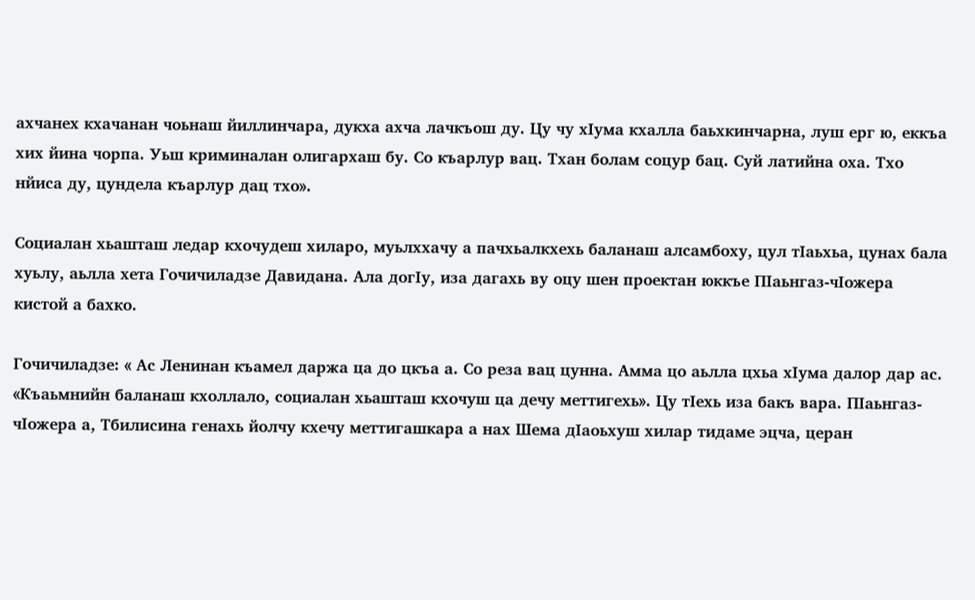ахчанех кхачанан чоьнаш йиллинчара, дукха ахча лачкъош ду. Цу чу хIума кхалла баьхкинчарна, луш ерг ю, еккъа хих йина чорпа. Уьш криминалан олигархаш бу. Со къарлур вац. Тхан болам соцур бац. Суй латийна оха. Тхо нйиса ду, цундела къарлур дац тхо».

Социалан хьашташ ледар кхочудеш хиларо, муьлххачу а пачхьалкхехь баланаш алсамбоху, цул тIаьхьа, цунах бала хуьлу, аьлла хета Гочичиладзе Давидана. Ала догIу, иза дагахь ву оцу шен проектан юккъе ПIаьнгаз-чIожера кистой а бахко.

Гочичиладзе: « Ас Ленинан къамел даржа ца до цкъа а. Со реза вац цунна. Амма цо аьлла цхьа хIума далор дар ас. «Къаьмнийн баланаш кхоллало, социалан хьашташ кхочуш ца дечу меттигехь». Цу тIехь иза бакъ вара. ПIаьнгаз-чIожера а, Тбилисина генахь йолчу кхечу меттигашкара а нах Шема дIаоьхуш хилар тидаме эцча, церан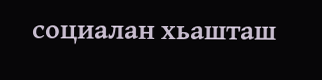социалан хьашташ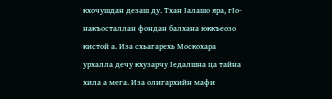кхочушдан дезаш ду. Тхан Iалашо яра, гIо-накъосталлан фондан балхана юккъеозо кистой а. Иза схьагарехь Москохара урхалла дечу кхузарчу Iедалшна ца тайна хила а мега. Иза олигархийн мафи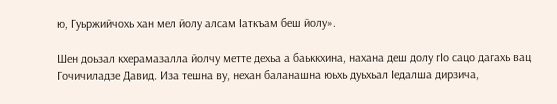ю, Гуьржийчохь хан мел йолу алсам Iаткъам беш йолу».

Шен доьзал кхерамазалла йолчу метте дехьа а баьккхина, нахана деш долу гIо сацо дагахь вац Гочичиладзе Давид. Иза тешна ву, нехан баланашна юьхь дуьхьал Iедалша дирзича,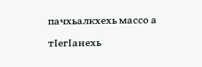пачхьалкхехь массо а тIегIанехь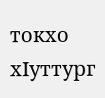токхо хIуттург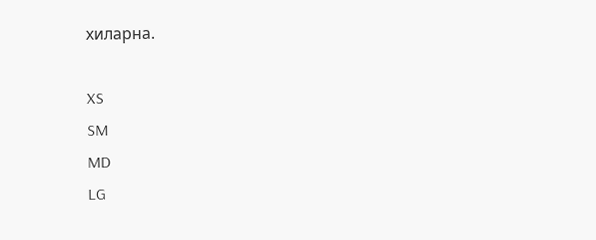хиларна.

XS
SM
MD
LG